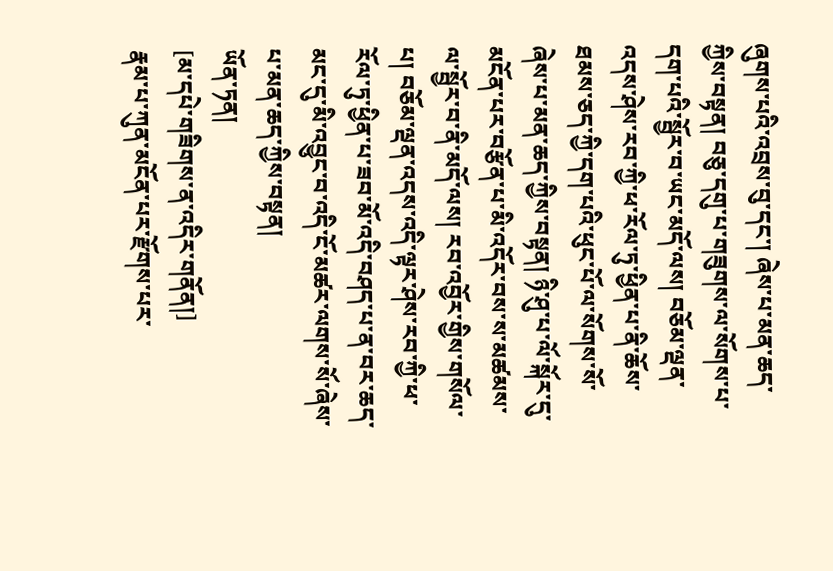ཞུགས་པའི་འབྲས་བུ་དང་། ཞེས་པ་མན་ཆད་ཀྱིས་བསྟན། བཅུ་དགུ་པ་གཟུགས་ལ་སོགས་པ་དག་པའི་སྦྱོར་བ་ཡང་མདོ་ལས། བཅོམ་ལྡན་འདས་ཤེས་རབ་ཀྱི་ཕ་རོལ་ཏུ་ཕྱིན་པ་ནི་ཆོས་ཐམས་ཅད་ཀྱི་དག་པའི་ཕུང་པོ་ལ་སོགས་སོ་ཞེས་པ་མན་ཆད་ཀྱིས་བསྟན། ཉི་ཤུ་པ་ལོ་སྐོར་དུ་མངོན་པར་བརྩོན་པ་མི་འདོར་བས་ས་མཚམས་ལ་སྦྱོར་བ་ནི་མདོ་ལས། རབ་འབྱོར་གྱིས་གསོལ་པ། བཅོམ་ལྡན་འདས་འདི་ལྟར་ཤེས་རབ་ཀྱི་ཕ་རོལ་ཏུ་ཕྱིན་པ་ཟབ་མོ་འདི་བཤད་པ་ན་བར་ཆད་མང་དུ་མི་འབྱུང་བ་འདི་ངོ་མཚར་ལགས་སོ་ཞེས་པ་མན་ཆད་ཀྱིས་བསྟན།
ཡོན་ཏན།
[མ་དཔེ་གཟིགས་ན་འདིར་གནོན།]
རྣམ་པ་ཀུན་མངོན་པར་རྫོགས་པར་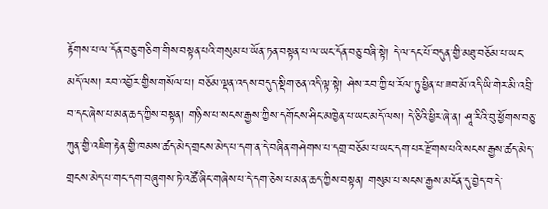རྟོགས་པ་ལ་དོན་བཅུ་གཅིག་གིས་བསྟན་པའི་གསུམ་པ་ཡོན་ཏན་བསྟན་པ་ལ་ཡང་དོན་བཅུ་བཞི་སྟེ། དེ་ལ་དང་པོ་བདུན་གྱི་མཐུ་བཅོམ་པ་ཡང་མདོ་ལས། རབ་འབྱོར་གྱིས་གསོལ་པ། བཅོམ་ལྡན་འདས་བདུད་སྡིག་ཅན་འདི་ལྟ་སྟེ། ཤེས་རབ་ཀྱི་ཕ་རོལ་ཏུ་ཕྱིན་པ་ཟབ་མོ་འདི་ཡི་གེར་མི་འབྲི་བ་དང་ཞེས་པ་མན་ཆད་ཀྱིས་བསྟན། གཉིས་པ་སངས་རྒྱས་ཀྱིས་དགོངས་ཤིང་མཁྱེན་པ་ཡང་མདོ་ལས། དེ་ཅིའི་ཕྱིར་ཞེ་ན། ཤཱ་རིའི་བུ་ཕྱོགས་བཅུ་ཀུན་གྱི་འཇིག་རྟེན་གྱི་ཁམས་ཚད་མེད་གྲངས་མེད་པ་དག་ན་དེ་བཞིན་གཤེགས་པ་དགྲ་བཅོམ་པ་ཡང་དག་པར་རྫོགས་པའི་སངས་རྒྱས་ཚད་མེད་གྲངས་མེད་པ་གང་དག་བཞུགས་ཏེ་འཚོ་ཞིང་གཞེས་པ་དེ་དག་ཅེས་པ་མན་ཆད་ཀྱིས་བསྟན། གསུམ་པ་སངས་རྒྱས་མངོན་དུ་བྱེད་བ་དེ་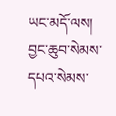ཡང་མདོ་ལས། བྱང་ཆུབ་སེམས་དཔའ་སེམས་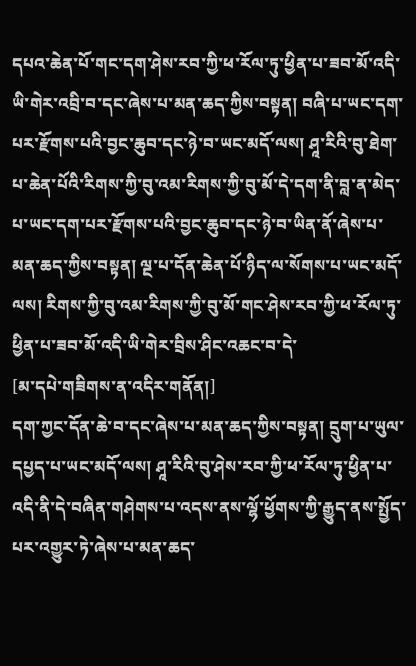དཔའ་ཆེན་པོ་གང་དག་ཤེས་རབ་ཀྱི་ཕ་རོལ་ཏུ་ཕྱིན་པ་ཟབ་མོ་འདི་ཡི་གེར་འབྲི་བ་དང་ཞེས་པ་མན་ཆད་ཀྱིས་བསྟན། བཞི་པ་ཡང་དག་པར་རྫོགས་པའི་བྱང་ཆུབ་དང་ཉེ་བ་ཡང་མདོ་ལས། ཤཱ་རིའི་བུ་ཐེག་པ་ཆེན་པོའི་རིགས་ཀྱི་བུ་འམ་རིགས་ཀྱི་བུ་མོ་དེ་དག་ནི་བླ་ན་མེད་པ་ཡང་དག་པར་རྫོགས་པའི་བྱང་ཆུབ་དང་ཉེ་བ་ཡིན་ནོ་ཞེས་པ་མན་ཆད་ཀྱིས་བསྟན། ལྔ་པ་དོན་ཆེན་པོ་ཉིད་ལ་སོགས་པ་ཡང་མདོ་ལས། རིགས་ཀྱི་བུ་འམ་རིགས་ཀྱི་བུ་མོ་གང་ཤེས་རབ་ཀྱི་ཕ་རོལ་ཏུ་ཕྱིན་པ་ཟབ་མོ་འདི་ཡི་གེར་བྲིས་ཤིང་འཆང་བ་དེ་
[མ་དཔེ་གཟིགས་ན་འདིར་གནོན།]
དག་ཀྱང་དོན་ཆེ་བ་དང་ཞེས་པ་མན་ཆད་ཀྱིས་བསྟན། དྲུག་པ་ཡུལ་དཔྱད་པ་ཡང་མདོ་ལས། ཤཱ་རིའི་བུ་ཤེས་རབ་ཀྱི་ཕ་རོལ་ཏུ་ཕྱིན་པ་འདི་ནི་དེ་བཞིན་གཤེགས་པ་འདས་ནས་ལྷོ་ཕྱོགས་ཀྱི་རྒྱུད་ནས་སྤྱོད་པར་འགྱུར་ཏེ་ཞེས་པ་མན་ཆད་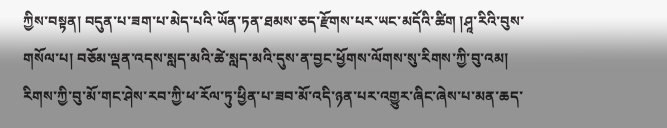ཀྱིས་བསྟན། བདུན་པ་ཟག་པ་མེད་པའི་ཡོན་ཏན་ཐམས་ཅད་རྫོགས་པར་ཡང་མདོའི་ཚིག །ཤཱ་རིའི་བུས་གསོལ་པ། བཅོམ་ལྡན་འདས་སླད་མའི་ཚེ་སླད་མའི་དུས་ན་བྱང་ཕྱོགས་ལོགས་སུ་རིགས་ཀྱི་བུ་འམ། རིགས་ཀྱི་བུ་མོ་གང་ཤེས་རབ་ཀྱི་ཕ་རོལ་ཏུ་ཕྱིན་པ་ཟབ་མོ་འདི་ཉན་པར་འགྱུར་ཞིང་ཞེས་པ་མན་ཆད་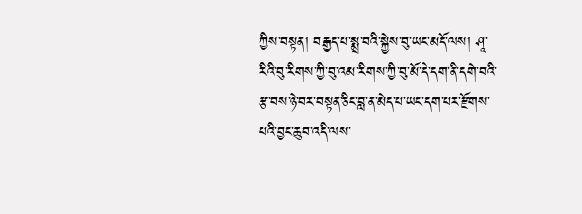ཀྱིས་བསྟན། བརྒྱད་པ་སྨྲ་བའི་སྐྱེས་བུ་ཡང་མདོ་ལས། ཤཱ་རིའི་བུ་རིགས་ཀྱི་བུ་འམ་རིགས་ཀྱི་བུ་མོ་དེ་དག་ནི་དགེ་བའི་རྩ་བས་ཉེ་བར་བསྟན་ཅིང་བླ་ན་མེད་པ་ཡང་དག་པར་རྫོགས་པའི་བྱང་ཆུབ་འདི་ལས་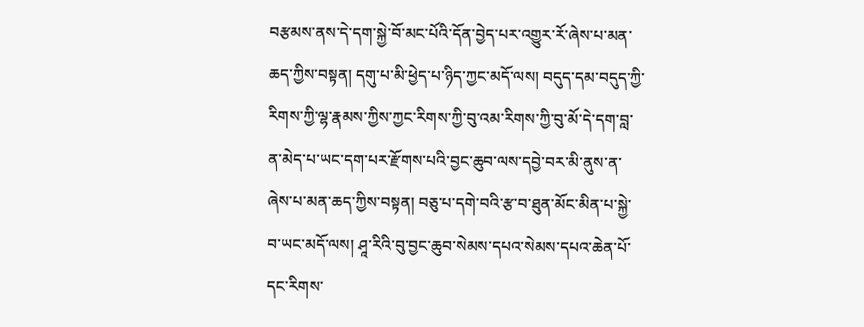བརྩམས་ནས་དེ་དག་སྐྱེ་བོ་མང་པོའི་དོན་བྱེད་པར་འགྱུར་རོ་ཞེས་པ་མན་ཆད་ཀྱིས་བསྟན། དགུ་པ་མི་ཕྱེད་པ་ཉིད་ཀྱང་མདོ་ལས། བདུད་དམ་བདུད་ཀྱི་རིགས་ཀྱི་ལྷ་རྣམས་ཀྱིས་ཀྱང་རིགས་ཀྱི་བུ་འམ་རིགས་ཀྱི་བུ་མོ་དེ་དག་བླ་ན་མེད་པ་ཡང་དག་པར་རྫོགས་པའི་བྱང་ཆུབ་ལས་དབྱེ་བར་མི་ནུས་ན་ཞེས་པ་མན་ཆད་ཀྱིས་བསྟན། བཅུ་པ་དགེ་བའི་རྩ་བ་ཐུན་མོང་མིན་པ་སྐྱེ་བ་ཡང་མདོ་ལས། ཤཱ་རིའི་བུ་བྱང་ཆུབ་སེམས་དཔའ་སེམས་དཔའ་ཆེན་པོ་དང་རིགས་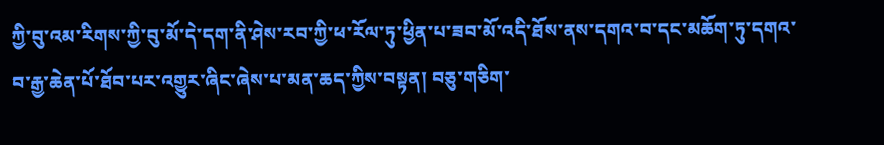ཀྱི་བུ་འམ་རིགས་ཀྱི་བུ་མོ་དེ་དག་ནི་ཤེས་རབ་ཀྱི་ཕ་རོལ་ཏུ་ཕྱིན་པ་ཟབ་མོ་འདི་ཐོས་ནས་དགའ་བ་དང་མཆོག་ཏུ་དགའ་བ་རྒྱ་ཆེན་པོ་ཐོབ་པར་འགྱུར་ཞིང་ཞེས་པ་མན་ཆད་ཀྱིས་བསྟན། བཅུ་གཅིག་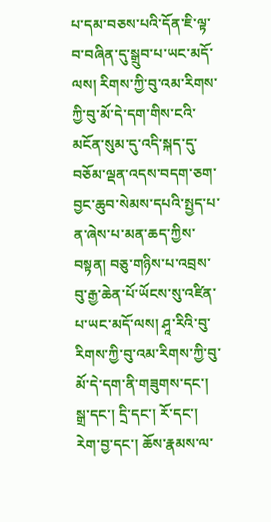པ་དམ་བཅས་པའི་དོན་ཇི་ལྟ་བ་བཞིན་དུ་སྒྲུབ་པ་ཡང་མདོ་ལས། རིགས་ཀྱི་བུ་འམ་རིགས་ཀྱི་བུ་མོ་དེ་དག་གིས་ངའི་མངོན་སུམ་དུ་འདི་སྐད་དུ་བཅོམ་ལྡན་འདས་བདག་ཅག་བྱང་ཆུབ་སེམས་དཔའི་སྤྱད་པ་ན་ཞེས་པ་མན་ཆད་ཀྱིས་བསྟན། བཅུ་གཉིས་པ་འབྲས་བུ་རྒྱ་ཆེན་པོ་ཡོངས་སུ་འཛིན་པ་ཡང་མདོ་ལས། ཤཱ་རིའི་བུ་རིགས་ཀྱི་བུ་འམ་རིགས་ཀྱི་བུ་མོ་དེ་དག་ནི་གཟུགས་དང་། སྒྲ་དང་། དྲི་དང་། རོ་དང་། རེག་བྱ་དང་། ཆོས་རྣམས་ལ་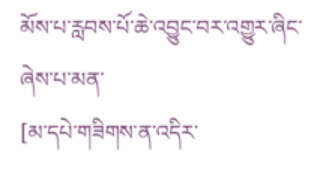མོས་པ་རླབས་པོ་ཆེ་འབྱུང་བར་འགྱུར་ཞིང་ཞེས་པ་མན་
[མ་དཔེ་གཟིགས་ན་འདིར་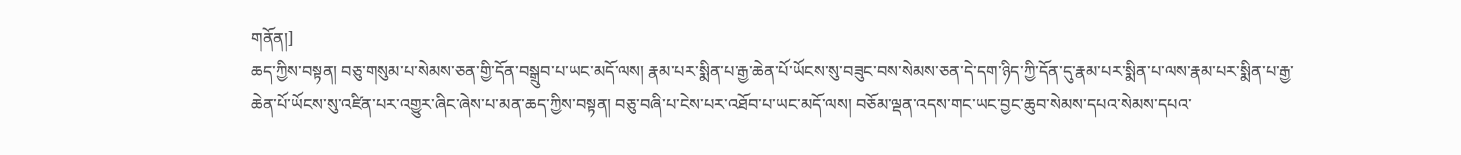གནོན།]
ཆད་ཀྱིས་བསྟན། བཅུ་གསུམ་པ་སེམས་ཅན་གྱི་དོན་བསྒྲུབ་པ་ཡང་མདོ་ལས། རྣམ་པར་སྨིན་པ་རྒྱ་ཆེན་པོ་ཡོངས་སུ་བཟུང་བས་སེམས་ཅན་དེ་དག་ཉིད་ཀྱི་དོན་དུ་རྣམ་པར་སྨིན་པ་ལས་རྣམ་པར་སྨིན་པ་རྒྱ་ཆེན་པོ་ཡོངས་སུ་འཛིན་པར་འགྱུར་ཞིང་ཞེས་པ་མན་ཆད་ཀྱིས་བསྟན། བཅུ་བཞི་པ་ངེས་པར་འཐོབ་པ་ཡང་མདོ་ལས། བཅོམ་ལྡན་འདས་གང་ཡང་བྱང་ཆུབ་སེམས་དཔའ་སེམས་དཔའ་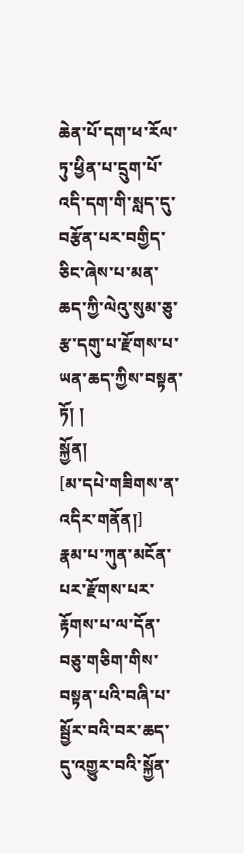ཆེན་པོ་དག་ཕ་རོལ་ཏུ་ཕྱིན་པ་དྲུག་པོ་འདི་དག་གི་སླད་དུ་བརྩོན་པར་བགྱིད་ཅིང་ཞེས་པ་མན་ཆད་ཀྱི་ལེའུ་སུམ་ཅུ་རྩ་དགུ་པ་རྫོགས་པ་ཡན་ཆད་ཀྱིས་བསྟན་ཏོ། །
སྐྱོན།
[མ་དཔེ་གཟིགས་ན་འདིར་གནོན།]
རྣམ་པ་ཀུན་མངོན་པར་རྫོགས་པར་རྟོགས་པ་ལ་དོན་བཅུ་གཅིག་གིས་བསྟན་པའི་བཞི་པ་སྦྱོར་བའི་བར་ཆད་དུ་འགྱུར་བའི་སྐྱོན་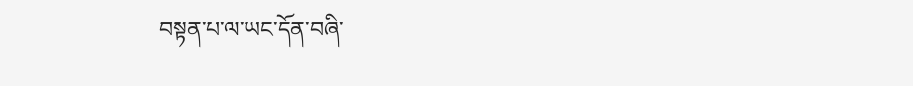བསྟན་པ་ལ་ཡང་དོན་བཞི་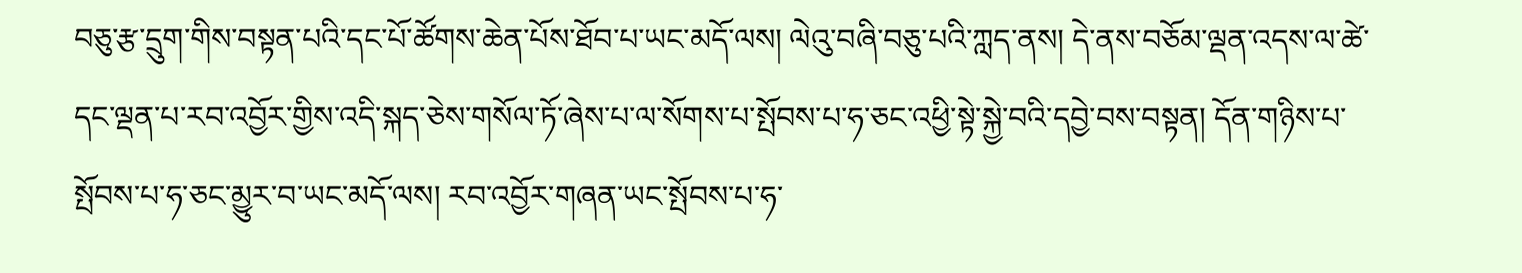བཅུ་རྩ་དྲུག་གིས་བསྟན་པའི་དང་པོ་ཚོགས་ཆེན་པོས་ཐོབ་པ་ཡང་མདོ་ལས། ལེའུ་བཞི་བཅུ་པའི་ཀླད་ནས། དེ་ནས་བཅོམ་ལྡན་འདས་ལ་ཚེ་དང་ལྡན་པ་རབ་འབྱོར་གྱིས་འདི་སྐད་ཅེས་གསོལ་ཏོ་ཞེས་པ་ལ་སོགས་པ་སྤོབས་པ་ཧ་ཅང་འཕྱི་སྟེ་སྐྱེ་བའི་དབྱེ་བས་བསྟན། དོན་གཉིས་པ་སྤོབས་པ་ཧ་ཅང་མྱུར་བ་ཡང་མདོ་ལས། རབ་འབྱོར་གཞན་ཡང་སྤོབས་པ་ཧ་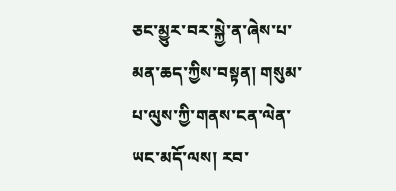ཅང་མྱུར་བར་སྐྱེ་ན་ཞེས་པ་མན་ཆད་ཀྱིས་བསྟན། གསུམ་པ་ལུས་ཀྱི་གནས་ངན་ལེན་ཡང་མདོ་ལས། རབ་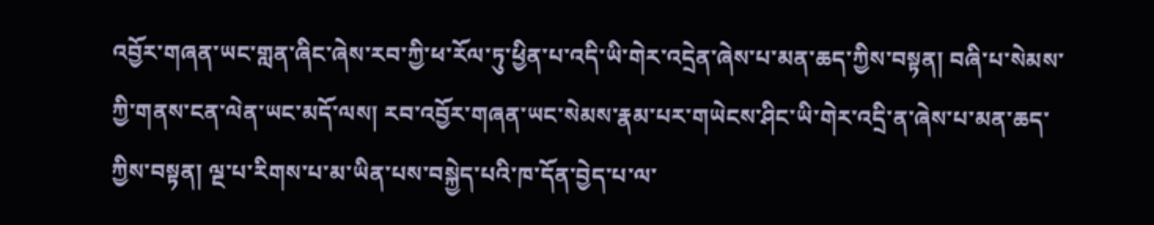འབྱོར་གཞན་ཡང་གླན་ཞིང་ཞེས་རབ་ཀྱི་ཕ་རོལ་ཏུ་ཕྱིན་པ་འདི་ཡི་གེར་འདྲེན་ཞེས་པ་མན་ཆད་ཀྱིས་བསྟན། བཞི་པ་སེམས་ཀྱི་གནས་ངན་ལེན་ཡང་མདོ་ལས། རབ་འབྱོར་གཞན་ཡང་སེམས་རྣམ་པར་གཡེངས་ཤིང་ཡི་གེར་འདྲི་ན་ཞེས་པ་མན་ཆད་ཀྱིས་བསྟན། ལྔ་པ་རིགས་པ་མ་ཡིན་པས་བསྐྱེད་པའི་ཁ་དོན་བྱེད་པ་ལ་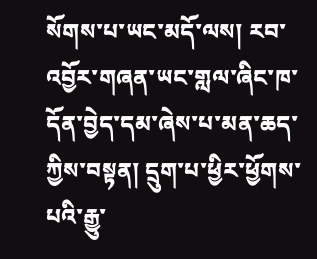སོགས་པ་ཡང་མདོ་ལས། རབ་འབྱོར་གཞན་ཡང་གླལ་ཞིང་ཁ་དོན་བྱེད་དམ་ཞེས་པ་མན་ཆད་ཀྱིས་བསྟན། དྲུག་པ་ཕྱིར་ཕྱོགས་པའི་རྒྱུ་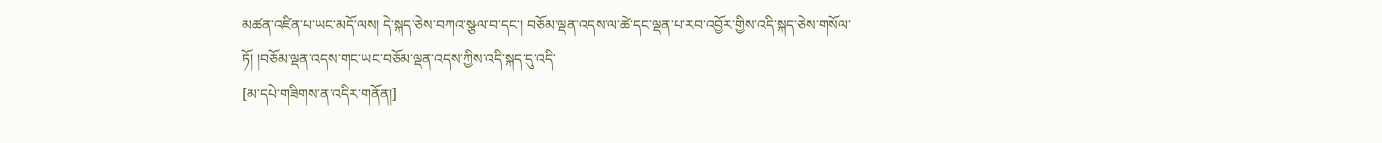མཚན་འཛིན་པ་ཡང་མདོ་ལས། དེ་སྐད་ཅེས་བཀའ་སྩལ་བ་དང་། བཅོམ་ལྡན་འདས་ལ་ཚེ་དང་ལྡན་པ་རབ་འབྱོར་གྱིས་འདི་སྐད་ཅེས་གསོལ་ཏོ། །བཅོམ་ལྡན་འདས་གང་ཡང་བཅོམ་ལྡན་འདས་ཀྱིས་འདི་སྐད་དུ་འདི་
[མ་དཔེ་གཟིགས་ན་འདིར་གནོན།]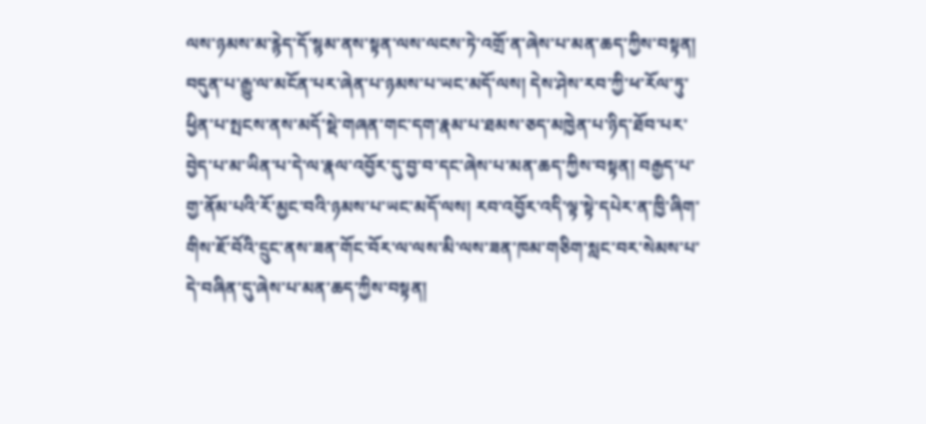ལས་ཉམས་མ་རྙེད་དོ་སྙམ་ནས་སྟན་ལས་ལངས་ཏེ་འགྲོ་ན་ཞེས་པ་མན་ཆད་ཀྱིས་བསྟན། བདུན་པ་རྒྱུ་ལ་མངོན་པར་ཞེན་པ་ཉམས་པ་ཡང་མདོ་ལས། དེས་ཤེས་རབ་ཀྱི་ཕ་རོལ་ཏུ་ཕྱིན་པ་སྤངས་ནས་མདོ་སྡེ་གཞན་གང་དག་རྣམ་པ་ཐམས་ཅད་མཁྱེན་པ་ཉིད་ཐོབ་པར་བྱེད་པ་མ་ཡིན་པ་དེ་ལ་རྣལ་འབྱོར་དུ་བྱ་བ་དང་ཞེས་པ་མན་ཆད་ཀྱིས་བསྟན། བརྒྱད་པ་གྱ་ནོམ་པའི་རོ་མྱང་བའི་ཉམས་པ་ཡང་མདོ་ལས། རབ་འབྱོར་འདི་ལྟ་སྟེ་དཔེར་ན་ཁྱི་ཞིག་གིས་ཇོ་བོའི་དྲུང་ནས་ཟན་གོང་བོར་ལ་ལས་མི་ལས་ཟན་ཁམ་གཅིག་སླང་བར་སེམས་པ་དེ་བཞིན་དུ་ཞེས་པ་མན་ཆད་ཀྱིས་བསྟན།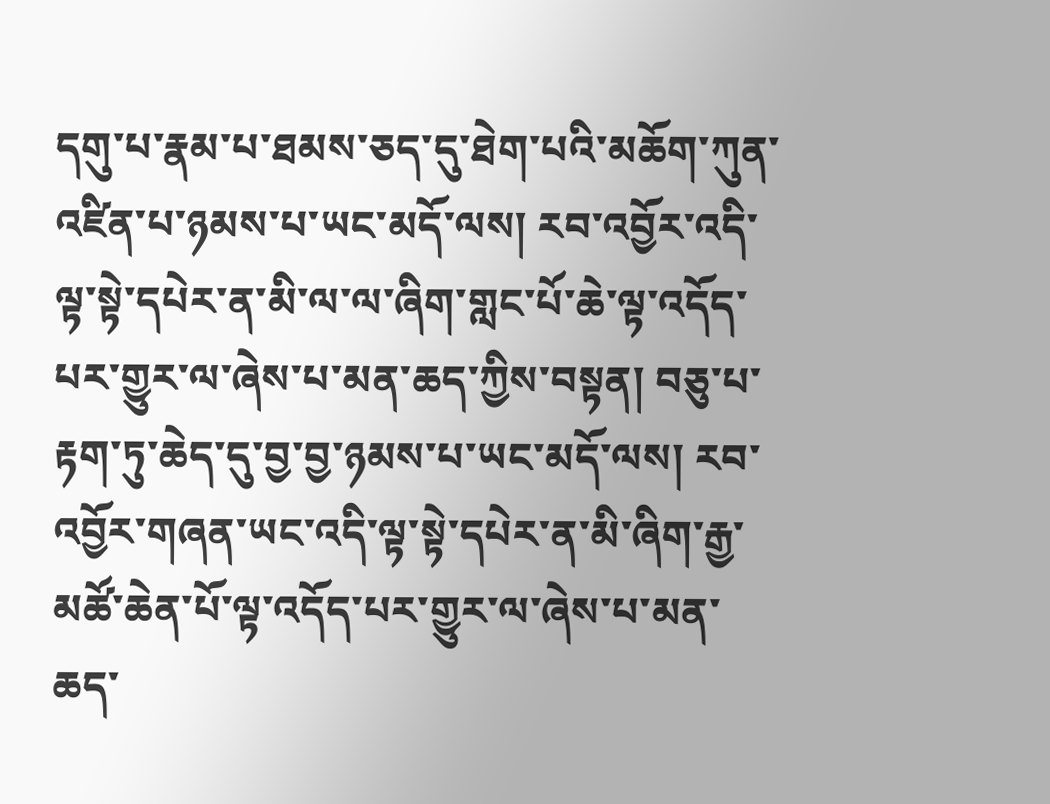དགུ་པ་རྣམ་པ་ཐམས་ཅད་དུ་ཐེག་པའི་མཆོག་ཀུན་འཛིན་པ་ཉམས་པ་ཡང་མདོ་ལས། རབ་འབྱོར་འདི་ལྟ་སྟེ་དཔེར་ན་མི་ལ་ལ་ཞིག་གླང་པོ་ཆེ་ལྟ་འདོད་པར་གྱུར་ལ་ཞེས་པ་མན་ཆད་ཀྱིས་བསྟན། བཅུ་པ་རྟག་ཏུ་ཆེད་དུ་བྱ་བྱ་ཉམས་པ་ཡང་མདོ་ལས། རབ་འབྱོར་གཞན་ཡང་འདི་ལྟ་སྟེ་དཔེར་ན་མི་ཞིག་རྒྱ་མཚོ་ཆེན་པོ་ལྟ་འདོད་པར་གྱུར་ལ་ཞེས་པ་མན་ཆད་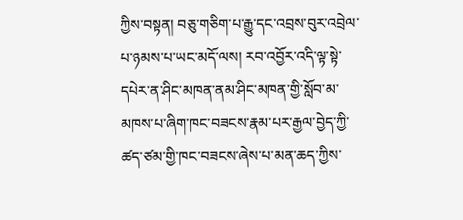ཀྱིས་བསྟན། བཅུ་གཅིག་པ་རྒྱུ་དང་འབྲས་བུར་འབྲེལ་པ་ཉམས་པ་ཡང་མདོ་ལས། རབ་འབྱོར་འདི་ལྟ་སྟེ་དཔེར་ན་ཤིང་མཁན་ནམ་ཤིང་མཁན་གྱི་སློབ་མ་མཁས་པ་ཞིག་ཁང་བཟངས་རྣམ་པར་རྒྱལ་བྱེད་ཀྱི་ཚད་ཙམ་གྱི་ཁང་བཟངས་ཞེས་པ་མན་ཆད་ཀྱིས་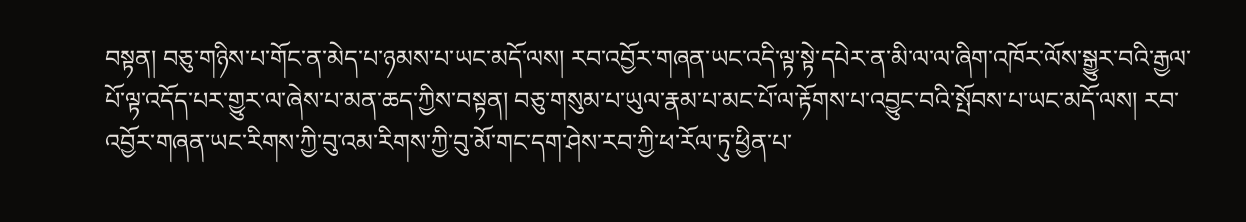བསྟན། བཅུ་གཉིས་པ་གོང་ན་མེད་པ་ཉམས་པ་ཡང་མདོ་ལས། རབ་འབྱོར་གཞན་ཡང་འདི་ལྟ་སྟེ་དཔེར་ན་མི་ལ་ལ་ཞིག་འཁོར་ལོས་སྒྱུར་བའི་རྒྱལ་པོ་ལྟ་འདོད་པར་གྱུར་ལ་ཞེས་པ་མན་ཆད་ཀྱིས་བསྟན། བཅུ་གསུམ་པ་ཡུལ་རྣམ་པ་མང་པོ་ལ་རྟོགས་པ་འབྱུང་བའི་སྤོབས་པ་ཡང་མདོ་ལས། རབ་འབྱོར་གཞན་ཡང་རིགས་ཀྱི་བུ་འམ་རིགས་ཀྱི་བུ་མོ་གང་དག་ཤེས་རབ་ཀྱི་ཕ་རོལ་ཏུ་ཕྱིན་པ་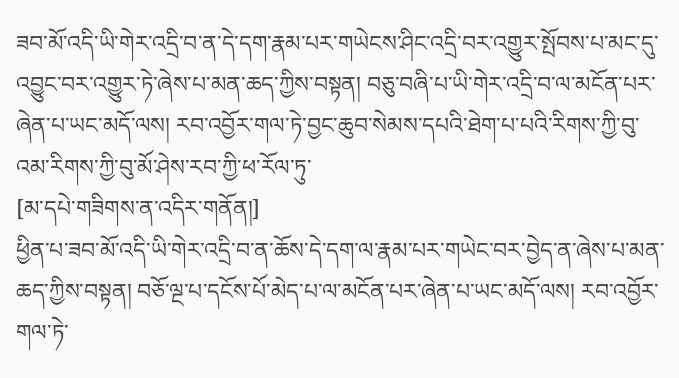ཟབ་མོ་འདི་ཡི་གེར་འདྲི་བ་ན་དེ་དག་རྣམ་པར་གཡེངས་ཤིང་འདྲི་བར་འགྱུར་སྤོབས་པ་མང་དུ་འབྱུང་བར་འགྱུར་ཏེ་ཞེས་པ་མན་ཆད་ཀྱིས་བསྟན། བཅུ་བཞི་པ་ཡི་གེར་འདྲི་བ་ལ་མངོན་པར་ཞེན་པ་ཡང་མདོ་ལས། རབ་འབྱོར་གལ་ཏེ་བྱང་ཆུབ་སེམས་དཔའི་ཐེག་པ་པའི་རིགས་ཀྱི་བུ་འམ་རིགས་ཀྱི་བུ་མོ་ཤེས་རབ་ཀྱི་ཕ་རོལ་ཏུ་
[མ་དཔེ་གཟིགས་ན་འདིར་གནོན།]
ཕྱིན་པ་ཟབ་མོ་འདི་ཡི་གེར་འདྲི་བ་ན་ཆོས་དེ་དག་ལ་རྣམ་པར་གཡེང་བར་བྱེད་ན་ཞེས་པ་མན་ཆད་ཀྱིས་བསྟན། བཅོ་ལྔ་པ་དངོས་པོ་མེད་པ་ལ་མངོན་པར་ཞེན་པ་ཡང་མདོ་ལས། རབ་འབྱོར་གལ་ཏེ་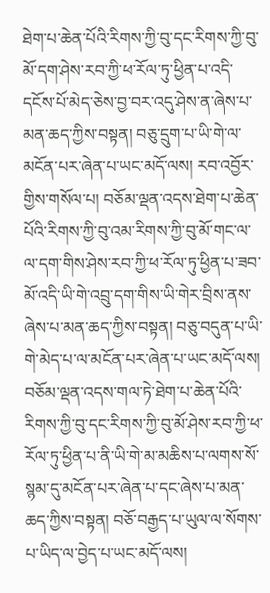ཐེག་པ་ཆེན་པོའི་རིགས་ཀྱི་བུ་དང་རིགས་ཀྱི་བུ་མོ་དག་ཤེས་རབ་ཀྱི་ཕ་རོལ་ཏུ་ཕྱིན་པ་འདི་དངོས་པོ་མེད་ཅེས་བྱ་བར་འདུ་ཤེས་ན་ཞེས་པ་མན་ཆད་ཀྱིས་བསྟན། བཅུ་དྲུག་པ་ཡི་གེ་ལ་མངོན་པར་ཞེན་པ་ཡང་མདོ་ལས། རབ་འབྱོར་གྱིས་གསོལ་པ། བཅོམ་ལྡན་འདས་ཐེག་པ་ཆེན་པོའི་རིགས་ཀྱི་བུ་འམ་རིགས་ཀྱི་བུ་མོ་གང་ལ་ལ་དག་གིས་ཤེས་རབ་ཀྱི་ཕ་རོལ་ཏུ་ཕྱིན་པ་ཟབ་མོ་འདི་ཡི་གེ་འབྲུ་དག་གིས་ཡི་གེར་བྲིས་ནས་ཞེས་པ་མན་ཆད་ཀྱིས་བསྟན། བཅུ་བདུན་པ་ཡི་གེ་མེད་པ་ལ་མངོན་པར་ཞེན་པ་ཡང་མདོ་ལས། བཅོམ་ལྡན་འདས་གལ་ཏེ་ཐེག་པ་ཆེན་པོའི་རིགས་ཀྱི་བུ་དང་རིགས་ཀྱི་བུ་མོ་ཤེས་རབ་ཀྱི་ཕ་རོལ་ཏུ་ཕྱིན་པ་ནི་ཡི་གེ་མ་མཆིས་པ་ལགས་སོ་སྙམ་དུ་མངོན་པར་ཞེན་པ་དང་ཞེས་པ་མན་ཆད་ཀྱིས་བསྟན། བཅོ་བརྒྱད་པ་ཡུལ་ལ་སོགས་པ་ཡིད་ལ་བྱེད་པ་ཡང་མདོ་ལས།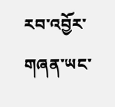རབ་འབྱོར་གཞན་ཡང་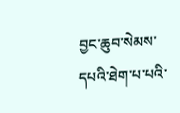བྱང་ཆུབ་སེམས་དཔའི་ཐེག་པ་པའི་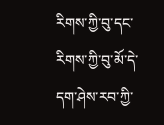རིགས་ཀྱི་བུ་དང་རིགས་ཀྱི་བུ་མོ་དེ་དག་ཤེས་རབ་ཀྱི་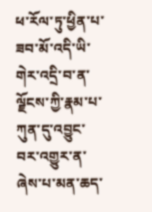ཕ་རོལ་ཏུ་ཕྱིན་པ་ཟབ་མོ་འདི་ཡི་གེར་འདྲི་བ་ན་ལྗོངས་ཀྱི་རྣམ་པ་ཀུན་དུ་འབྱུང་བར་འགྱུར་ན་ཞེས་པ་མན་ཆད་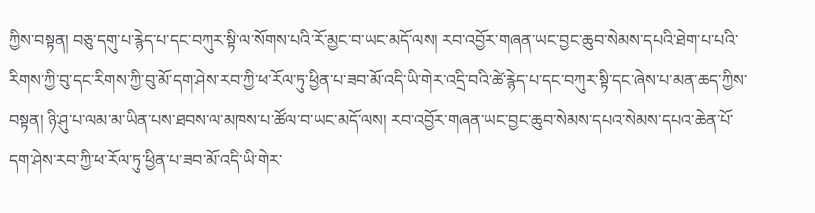ཀྱིས་བསྟན། བཅུ་དགུ་པ་རྙེད་པ་དང་བཀུར་སྟི་ལ་སོགས་པའི་རོ་མྱང་བ་ཡང་མདོ་ལས། རབ་འབྱོར་གཞན་ཡང་བྱང་ཆུབ་སེམས་དཔའི་ཐེག་པ་པའི་རིགས་ཀྱི་བུ་དང་རིགས་ཀྱི་བུ་མོ་དག་ཤེས་རབ་ཀྱི་ཕ་རོལ་ཏུ་ཕྱིན་པ་ཟབ་མོ་འདི་ཡི་གེར་འདྲི་བའི་ཚེ་རྙེད་པ་དང་བཀུར་སྟི་དང་ཞེས་པ་མན་ཆད་ཀྱིས་བསྟན། ཉི་ཤུ་པ་ལམ་མ་ཡིན་པས་ཐབས་ལ་མཁས་པ་ཚོལ་བ་ཡང་མདོ་ལས། རབ་འབྱོར་གཞན་ཡང་བྱང་ཆུབ་སེམས་དཔའ་སེམས་དཔའ་ཆེན་པོ་དག་ཤེས་རབ་ཀྱི་ཕ་རོལ་ཏུ་ཕྱིན་པ་ཟབ་མོ་འདི་ཡི་གེར་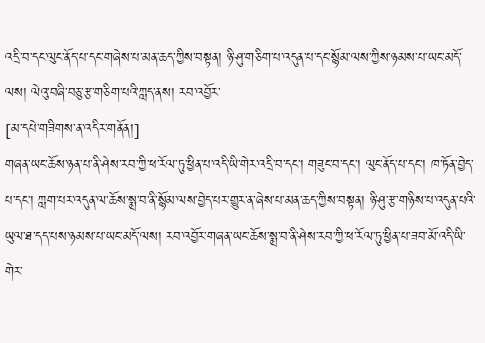འདྲི་བ་དང་ལུང་ནོད་པ་དང་གཞེས་པ་མན་ཆད་ཀྱིས་བསྟན། ཉི་ཤུ་གཅིག་པ་འདུན་པ་དང་སྙོམ་ལས་ཀྱིས་ཉམས་པ་ཡང་མདོ་ལས། ལེའུ་བཞི་བཅུ་རྩ་གཅིག་པའི་ཀླད་ནས། རབ་འབྱོར་
[མ་དཔེ་གཟིགས་ན་འདིར་གནོན།]
གཞན་ཡང་ཆོས་ཉན་པ་ནི་ཤེས་རབ་ཀྱི་ཕ་རོལ་ཏུ་ཕྱིན་པ་འདི་ཡི་གེར་འདྲི་བ་དང་། གཟུང་བ་དང་། ལུང་ནོད་པ་དང་། ཁ་ཏོན་བྱེད་པ་དང་། ཀླག་པར་འདུན་ལ་ཆོས་སྨྲ་བ་ནི་སྙོམ་ལས་བྱེད་པར་གྱུར་ན་ཞེས་པ་མན་ཆད་ཀྱིས་བསྟན། ཉི་ཤུ་རྩ་གཉིས་པ་འདུན་པའི་ཡུལ་ཐ་དད་པས་ཉམས་པ་ཡང་མདོ་ལས། རབ་འབྱོར་གཞན་ཡང་ཆོས་སྨྲ་བ་ནི་ཤེས་རབ་ཀྱི་ཕ་རོལ་ཏུ་ཕྱིན་པ་ཟབ་མོ་འདི་ཡི་གེར་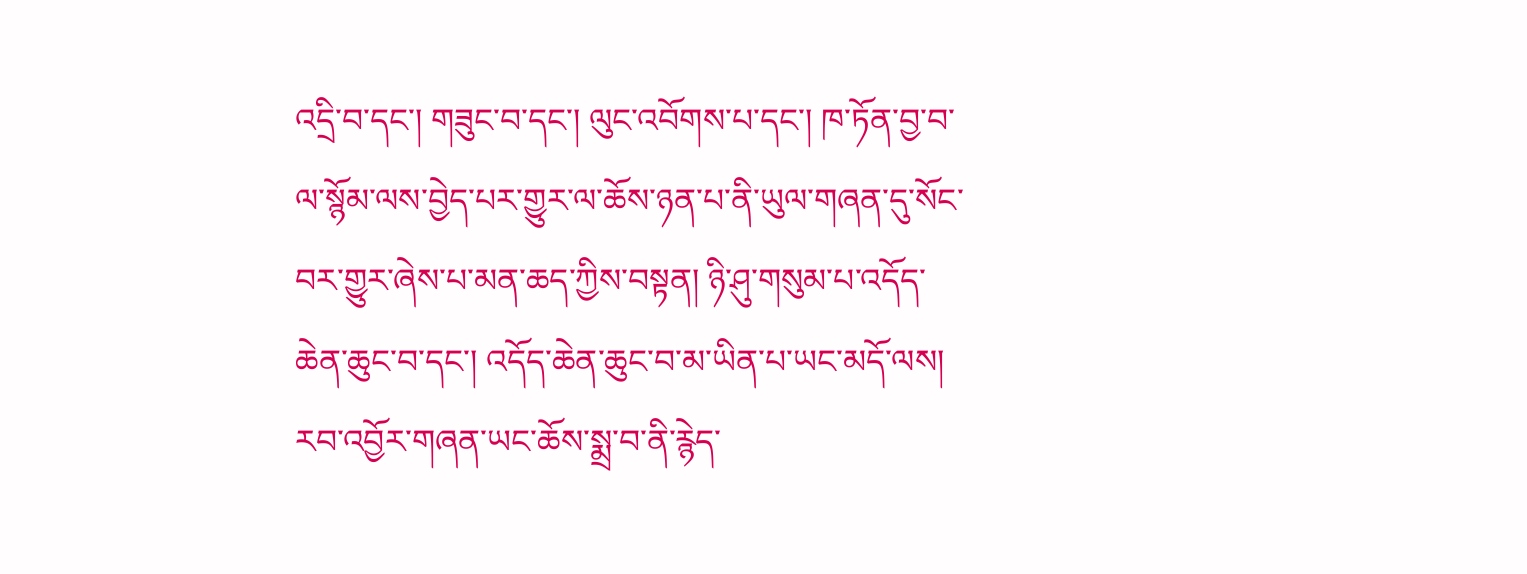འདྲི་བ་དང་། གཟུང་བ་དང་། ལུང་འབོགས་པ་དང་། ཁ་ཏོན་བྱ་བ་ལ་སྙོམ་ལས་བྱེད་པར་གྱུར་ལ་ཆོས་ཉན་པ་ནི་ཡུལ་གཞན་དུ་སོང་བར་གྱུར་ཞེས་པ་མན་ཆད་ཀྱིས་བསྟན། ཉི་ཤུ་གསུམ་པ་འདོད་ཆེན་ཆུང་བ་དང་། འདོད་ཆེན་ཆུང་བ་མ་ཡིན་པ་ཡང་མདོ་ལས། རབ་འབྱོར་གཞན་ཡང་ཆོས་སྨྲ་བ་ནི་རྙེད་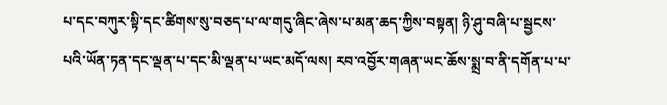པ་དང་བཀུར་སྟི་དང་ཚིགས་སུ་བཅད་པ་ལ་གདུ་ཞིང་ཞེས་པ་མན་ཆད་ཀྱིས་བསྟན། ཉི་ཤུ་བཞི་པ་སྦྱངས་པའི་ཡོན་ཏན་དང་ལྡན་པ་དང་མི་ལྡན་པ་ཡང་མདོ་ལས། རབ་འབྱོར་གཞན་ཡང་ཆོས་སྨྲ་བ་ནི་དགོན་པ་པ་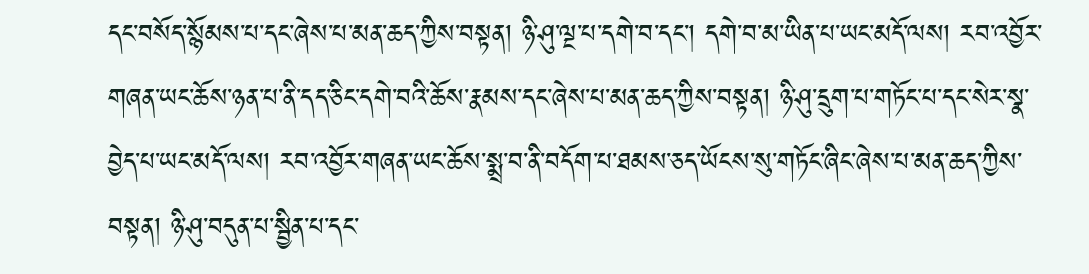དང་བསོད་སྙོམས་པ་དང་ཞེས་པ་མན་ཆད་ཀྱིས་བསྟན། ཉི་ཤུ་ལྔ་པ་དགེ་བ་དང་། དགེ་བ་མ་ཡིན་པ་ཡང་མདོ་ལས། རབ་འབྱོར་གཞན་ཡང་ཆོས་ཉན་པ་ནི་དད་ཅིང་དགེ་བའི་ཆོས་རྣམས་དང་ཞེས་པ་མན་ཆད་ཀྱིས་བསྟན། ཉི་ཤུ་དྲུག་པ་གཏོང་པ་དང་སེར་སྣ་བྱེད་པ་ཡང་མདོ་ལས། རབ་འབྱོར་གཞན་ཡང་ཆོས་སྨྲ་བ་ནི་བདོག་པ་ཐམས་ཅད་ཡོངས་སུ་གཏོང་ཞིང་ཞེས་པ་མན་ཆད་ཀྱིས་བསྟན། ཉི་ཤུ་བདུན་པ་སྦྱིན་པ་དང་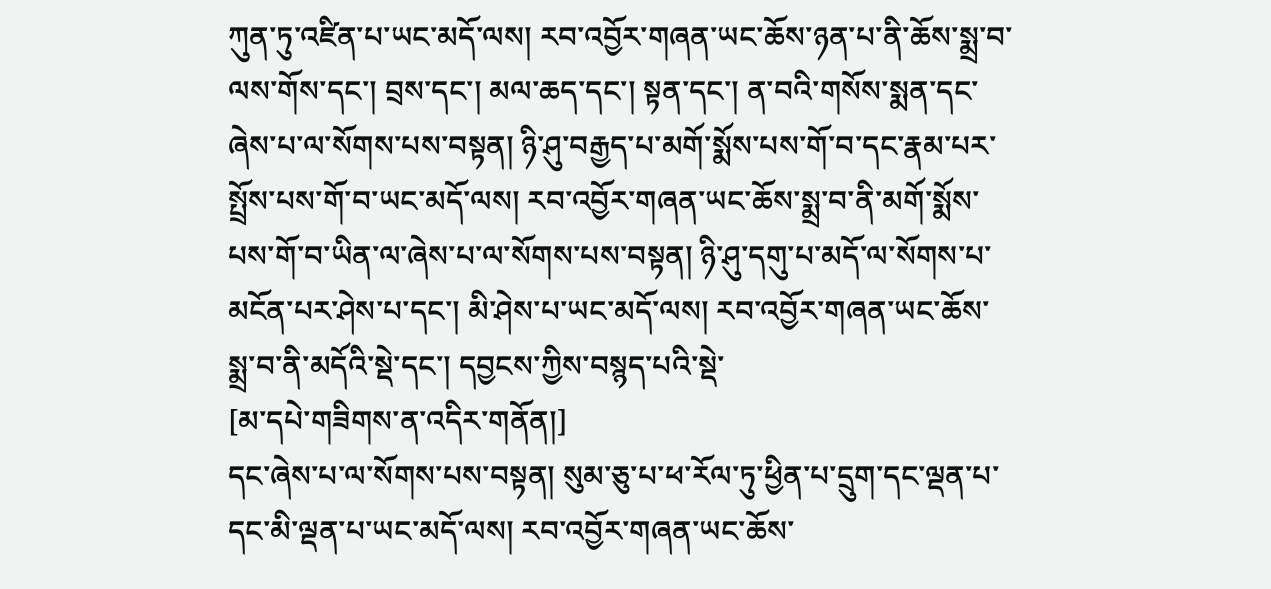ཀུན་ཏུ་འཛིན་པ་ཡང་མདོ་ལས། རབ་འབྱོར་གཞན་ཡང་ཆོས་ཉན་པ་ནི་ཆོས་སྨྲ་བ་ལས་གོས་དང་། བྲས་དང་། མལ་ཆད་དང་། སྟན་དང་། ན་བའི་གསོས་སྨན་དང་ཞེས་པ་ལ་སོགས་པས་བསྟན། ཉི་ཤུ་བརྒྱད་པ་མགོ་སྨོས་པས་གོ་བ་དང་རྣམ་པར་སྤྲོས་པས་གོ་བ་ཡང་མདོ་ལས། རབ་འབྱོར་གཞན་ཡང་ཆོས་སྨྲ་བ་ནི་མགོ་སྨོས་པས་གོ་བ་ཡིན་ལ་ཞེས་པ་ལ་སོགས་པས་བསྟན། ཉི་ཤུ་དགུ་པ་མདོ་ལ་སོགས་པ་མངོན་པར་ཤེས་པ་དང་། མི་ཤེས་པ་ཡང་མདོ་ལས། རབ་འབྱོར་གཞན་ཡང་ཆོས་སྨྲ་བ་ནི་མདོའི་སྡེ་དང་། དབྱངས་ཀྱིས་བསྙད་པའི་སྡེ་
[མ་དཔེ་གཟིགས་ན་འདིར་གནོན།]
དང་ཞེས་པ་ལ་སོགས་པས་བསྟན། སུམ་ཅུ་པ་ཕ་རོལ་ཏུ་ཕྱིན་པ་དྲུག་དང་ལྡན་པ་དང་མི་ལྡན་པ་ཡང་མདོ་ལས། རབ་འབྱོར་གཞན་ཡང་ཆོས་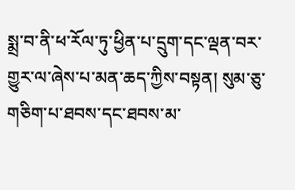སྨྲ་བ་ནི་ཕ་རོལ་ཏུ་ཕྱིན་པ་དྲུག་དང་ལྡན་བར་གྱུར་ལ་ཞེས་པ་མན་ཆད་ཀྱིས་བསྟན། སུམ་ཅུ་གཅིག་པ་ཐབས་དང་ཐབས་མ་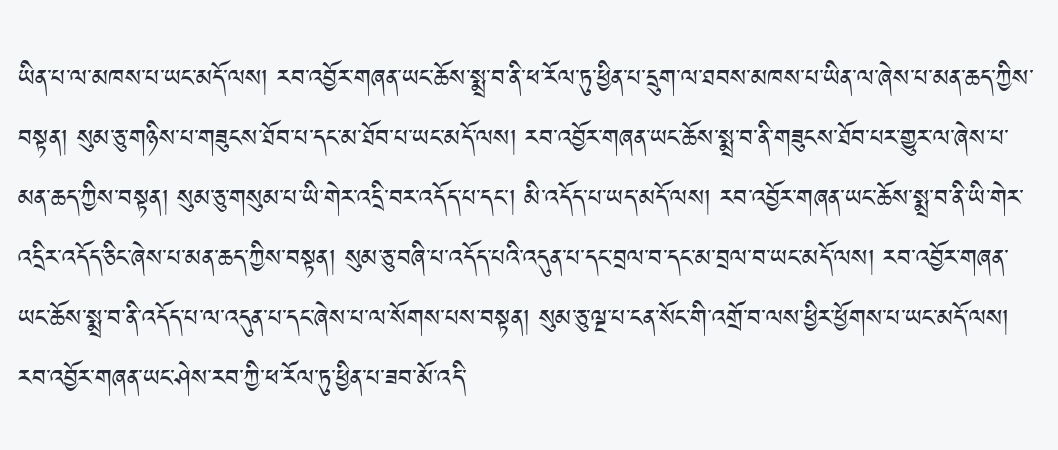ཡིན་པ་ལ་མཁས་པ་ཡང་མདོ་ལས། རབ་འབྱོར་གཞན་ཡང་ཆོས་སྨྲ་བ་ནི་ཕ་རོལ་ཏུ་ཕྱིན་པ་དྲུག་ལ་ཐབས་མཁས་པ་ཡིན་ལ་ཞེས་པ་མན་ཆད་ཀྱིས་བསྟན། སུམ་ཅུ་གཉིས་པ་གཟུངས་ཐོབ་པ་དང་མ་ཐོབ་པ་ཡང་མདོ་ལས། རབ་འབྱོར་གཞན་ཡང་ཆོས་སྨྲ་བ་ནི་གཟུངས་ཐོབ་པར་གྱུར་ལ་ཞེས་པ་མན་ཆད་ཀྱིས་བསྟན། སུམ་ཅུ་གསུམ་པ་ཡི་གེར་འདྲི་བར་འདོད་པ་དང་། མི་འདོད་པ་ཡད་མདོ་ལས། རབ་འབྱོར་གཞན་ཡང་ཆོས་སྨྲ་བ་ནི་ཡི་གེར་འདྲིར་འདོད་ཅིང་ཞེས་པ་མན་ཆད་ཀྱིས་བསྟན། སུམ་ཅུ་བཞི་པ་འདོད་པའི་འདུན་པ་དང་བྲལ་བ་དང་མ་བྲལ་བ་ཡང་མདོ་ལས། རབ་འབྱོར་གཞན་ཡང་ཆོས་སྨྲ་བ་ནི་འདོད་པ་ལ་འདུན་པ་དང་ཞེས་པ་ལ་སོགས་པས་བསྟན། སུམ་ཅུ་ལྔ་པ་ངན་སོང་གི་འགྲོ་བ་ལས་ཕྱིར་ཕྱོགས་པ་ཡང་མདོ་ལས། རབ་འབྱོར་གཞན་ཡང་ཤེས་རབ་ཀྱི་ཕ་རོལ་ཏུ་ཕྱིན་པ་ཟབ་མོ་འདི་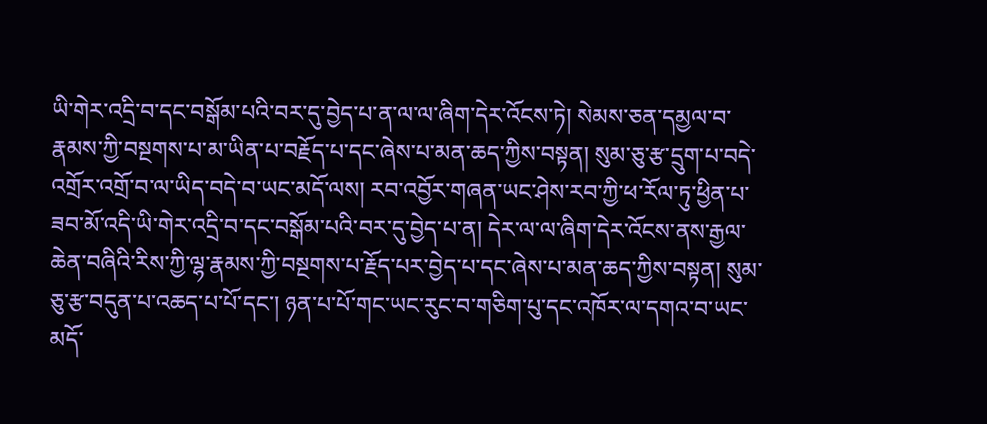ཡི་གེར་འདྲི་བ་དང་བསྒོམ་པའི་བར་དུ་བྱེད་པ་ན་ལ་ལ་ཞིག་དེར་འོངས་ཏེ། སེམས་ཅན་དམྱལ་བ་རྣམས་ཀྱི་བསྔགས་པ་མ་ཡིན་པ་བརྗོད་པ་དང་ཞེས་པ་མན་ཆད་ཀྱིས་བསྟན། སུམ་ཅུ་རྩ་དྲུག་པ་བདེ་འགྲོར་འགྲོ་བ་ལ་ཡིད་བདེ་བ་ཡང་མདོ་ལས། རབ་འབྱོར་གཞན་ཡང་ཤེས་རབ་ཀྱི་ཕ་རོལ་ཏུ་ཕྱིན་པ་ཟབ་མོ་འདི་ཡི་གེར་འདྲི་བ་དང་བསྒོམ་པའི་བར་དུ་བྱེད་པ་ན། དེར་ལ་ལ་ཞིག་དེར་འོངས་ནས་རྒྱལ་ཆེན་བཞིའི་རིས་ཀྱི་ལྷ་རྣམས་ཀྱི་བསྔགས་པ་རྗོད་པར་བྱེད་པ་དང་ཞེས་པ་མན་ཆད་ཀྱིས་བསྟན། སུམ་ཅུ་རྩ་བདུན་པ་འཆད་པ་པོ་དང་། ཉན་པ་པོ་གང་ཡང་རུང་བ་གཅིག་པུ་དང་འཁོར་ལ་དགའ་བ་ཡང་མདོ་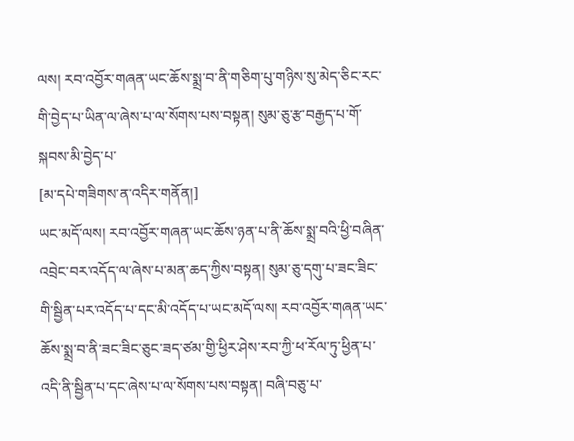ལས། རབ་འབྱོར་གཞན་ཡང་ཆོས་སྨྲ་བ་ནི་གཅིག་པུ་གཉིས་སུ་མེད་ཅིང་རང་གི་བྱེད་པ་ཡིན་ལ་ཞེས་པ་ལ་སོགས་པས་བསྟན། སུམ་ཅུ་རྩ་བརྒྱད་པ་གོ་སྐབས་མི་བྱེད་པ་
[མ་དཔེ་གཟིགས་ན་འདིར་གནོན།]
ཡང་མདོ་ལས། རབ་འབྱོར་གཞན་ཡང་ཆོས་ཉན་པ་ནི་ཆོས་སྨྲ་བའི་ཕྱི་བཞིན་འབྲེང་བར་འདོད་ལ་ཞེས་པ་མན་ཆད་ཀྱིས་བསྟན། སུམ་ཅུ་དགུ་པ་ཟང་ཟིང་གི་སྦྱིན་པར་འདོད་པ་དང་མི་འདོད་པ་ཡང་མདོ་ལས། རབ་འབྱོར་གཞན་ཡང་ཆོས་སྨྲ་བ་ནི་ཟང་ཟིང་ཅུང་ཟད་ཙམ་གྱི་ཕྱིར་ཤེས་རབ་ཀྱི་ཕ་རོལ་ཏུ་ཕྱིན་པ་འདི་ནི་སྦྱིན་པ་དང་ཞེས་པ་ལ་སོགས་པས་བསྟན། བཞི་བཅུ་པ་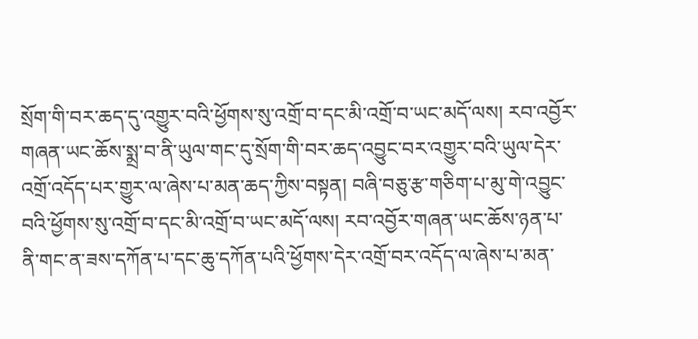སྲོག་གི་བར་ཆད་དུ་འགྱུར་བའི་ཕྱོགས་སུ་འགྲོ་བ་དང་མི་འགྲོ་བ་ཡང་མདོ་ལས། རབ་འབྱོར་གཞན་ཡང་ཆོས་སྨྲ་བ་ནི་ཡུལ་གང་དུ་སྲོག་གི་བར་ཆད་འབྱུང་བར་འགྱུར་བའི་ཡུལ་དེར་འགྲོ་འདོད་པར་གྱུར་ལ་ཞེས་པ་མན་ཆད་ཀྱིས་བསྟན། བཞི་བཅུ་རྩ་གཅིག་པ་མུ་གེ་འབྱུང་བའི་ཕྱོགས་སུ་འགྲོ་བ་དང་མི་འགྲོ་བ་ཡང་མདོ་ལས། རབ་འབྱོར་གཞན་ཡང་ཆོས་ཉན་པ་ནི་གང་ན་ཟས་དཀོན་པ་དང་ཆུ་དཀོན་པའི་ཕྱོགས་དེར་འགྲོ་བར་འདོད་ལ་ཞེས་པ་མན་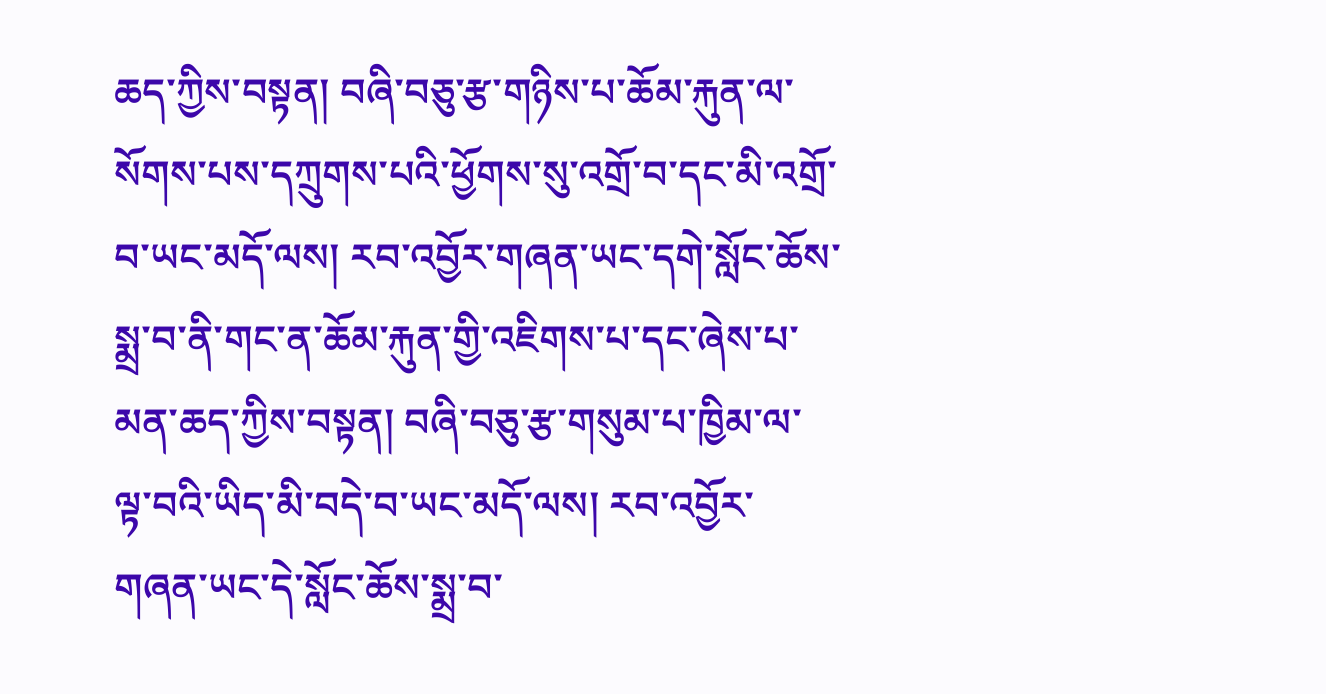ཆད་ཀྱིས་བསྟན། བཞི་བཅུ་རྩ་གཉིས་པ་ཆོམ་རྐུན་ལ་སོགས་པས་དཀྲུགས་པའི་ཕྱོགས་སུ་འགྲོ་བ་དང་མི་འགྲོ་བ་ཡང་མདོ་ལས། རབ་འབྱོར་གཞན་ཡང་དགེ་སློང་ཆོས་སྨྲ་བ་ནི་གང་ན་ཆོམ་རྐུན་གྱི་འཇིགས་པ་དང་ཞེས་པ་མན་ཆད་ཀྱིས་བསྟན། བཞི་བཅུ་རྩ་གསུམ་པ་ཁྱིམ་ལ་ལྟ་བའི་ཡིད་མི་བདེ་བ་ཡང་མདོ་ལས། རབ་འབྱོར་གཞན་ཡང་དེ་སློང་ཆོས་སྨྲ་བ་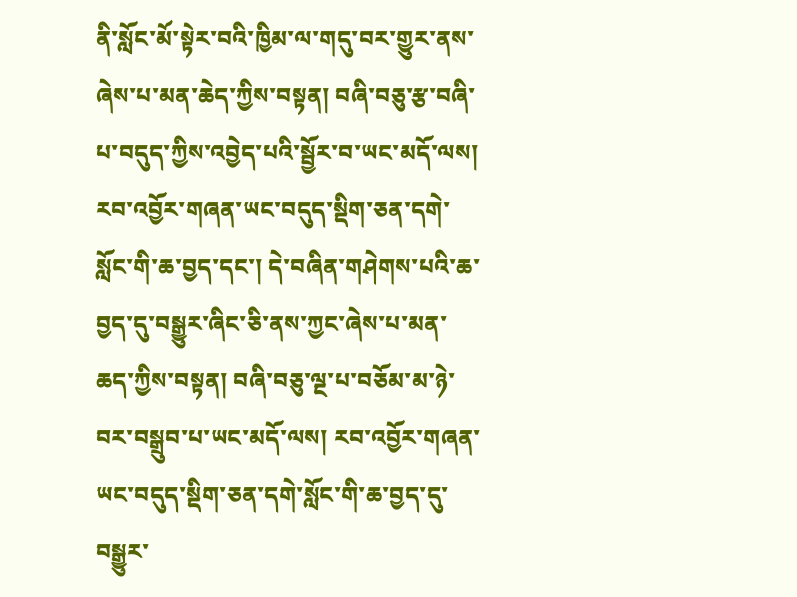ནི་སློང་མོ་སྟེར་བའི་ཁྱིམ་ལ་གདུ་བར་གྱུར་ནས་ཞེས་པ་མན་ཆེད་ཀྱིས་བསྟན། བཞི་བཅུ་རྩ་བཞི་པ་བདུད་ཀྱིས་འབྱེད་པའི་སྦྱོར་བ་ཡང་མདོ་ལས། རབ་འབྱོར་གཞན་ཡང་བདུད་སྡིག་ཅན་དགེ་སློང་གི་ཆ་བྱད་དང་། དེ་བཞིན་གཤེགས་པའི་ཆ་བྱད་དུ་བསྒྱུར་ཞིང་ཅི་ནས་ཀྱང་ཞེས་པ་མན་ཆད་ཀྱིས་བསྟན། བཞི་བཅུ་ལྔ་པ་བཅོམ་མ་ཉེ་བར་བསྒྲུབ་པ་ཡང་མདོ་ལས། རབ་འབྱོར་གཞན་ཡང་བདུད་སྡིག་ཅན་དགེ་སློང་གི་ཆ་བྱད་དུ་བསྒྱུར་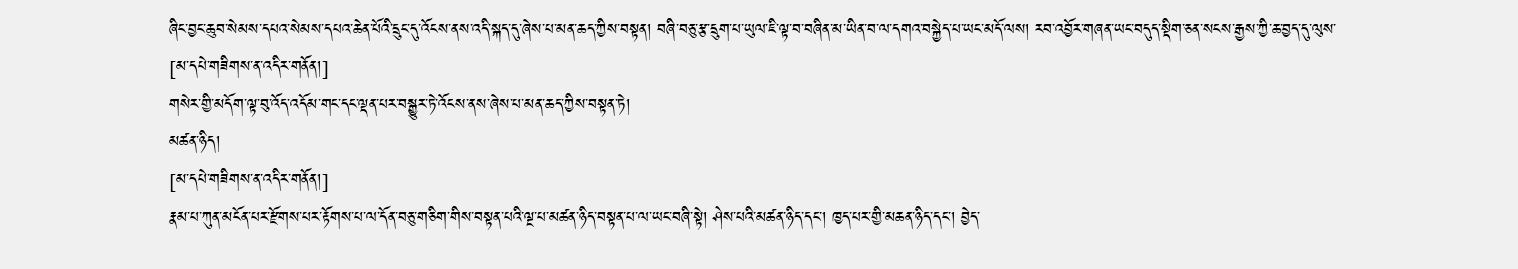ཞིང་བྱང་ཆུབ་སེམས་དཔའ་སེམས་དཔའ་ཆེན་པོའི་དྲུང་དུ་འོངས་ནས་འདི་སྐད་དུ་ཞེས་པ་མན་ཆད་ཀྱིས་བསྟན། བཞི་བཅུ་རྩ་དྲུག་པ་ཡུལ་ཇི་ལྟ་བ་བཞིན་མ་ཡིན་བ་ལ་དགའ་བསྐྱེད་པ་ཡང་མདོ་ལས། རབ་འབྱོར་གཞན་ཡང་བདུད་སྡིག་ཅན་སངས་རྒྱས་ཀྱི་ཆ་བྱད་དུ་ལུས་
[མ་དཔེ་གཟིགས་ན་འདིར་གནོན།]
གསེར་གྱི་མདོག་ལྟ་བུ་འོད་འདོམ་གང་དང་ལྡན་པར་བསྒྱུར་ཏེ་འོངས་ནས་ཞེས་པ་མན་ཆད་ཀྱིས་བསྟན་ཏེ།
མཚན་ཉིད།
[མ་དཔེ་གཟིགས་ན་འདིར་གནོན།]
རྣམ་པ་ཀུན་མངོན་པར་རྫོགས་པར་རྟོགས་པ་ལ་དོན་བཅུ་གཅིག་གིས་བསྟན་པའི་ལྔ་པ་མཚན་ཉིད་བསྟན་པ་ལ་ཡང་བཞི་སྟེ། ཤེས་པའི་མཚན་ཉིད་དང་། ཁྱད་པར་གྱི་མཆན་ཉིད་དང་། བྱེད་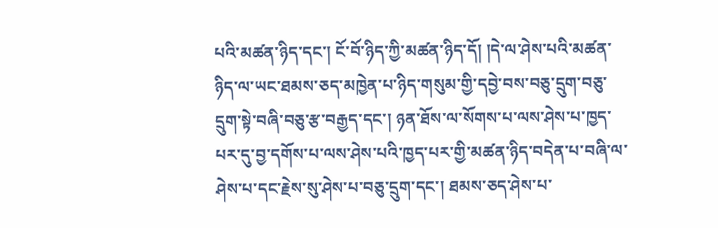པའི་མཚན་ཉིད་དང་། ངོ་བོ་ཉིད་ཀྱི་མཚན་ཉིད་དོ། །དེ་ལ་ཤེས་པའི་མཚན་ཉིད་ལ་ཡང་ཐམས་ཅད་མཁྱེན་པ་ཉིད་གསུམ་གྱི་དབྱེ་བས་བཅུ་དྲུག་བཅུ་དྲུག་སྟེ་བཞི་བཅུ་རྩ་བརྒྱད་དང་། ཉན་ཐོས་ལ་སོགས་པ་ལས་ཤེས་པ་ཁྱད་པར་དུ་བྱ་དགོས་པ་ལས་ཤེས་པའི་ཁྱད་པར་གྱི་མཚན་ཉིད་བདེན་པ་བཞི་ལ་ཤེས་པ་དང་རྗེས་སུ་ཤེས་པ་བཅུ་དྲུག་དང་། ཐམས་ཅད་ཤེས་པ་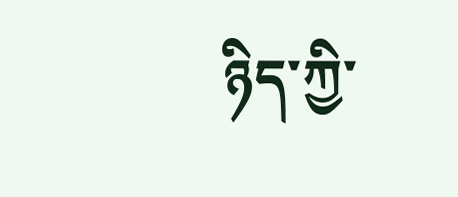ཉིད་ཀྱི་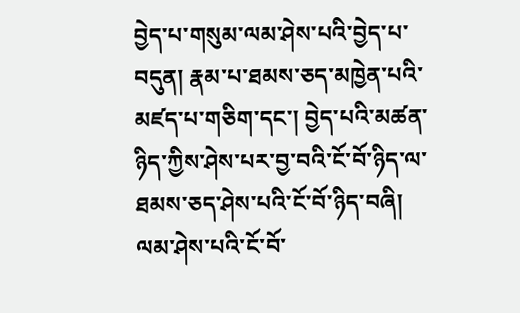བྱེད་པ་གསུམ་ལམ་ཤེས་པའི་བྱེད་པ་བདུན། རྣམ་པ་ཐམས་ཅད་མཁྱེན་པའི་མཛད་པ་གཅིག་དང་། བྱེད་པའི་མཚན་ཉིད་ཀྱིས་ཤེས་པར་བྱ་བའི་ངོ་བོ་ཉིད་ལ་ཐམས་ཅད་ཤེས་པའི་ངོ་བོ་ཉིད་བཞི། ལམ་ཤེས་པའི་ངོ་བོ་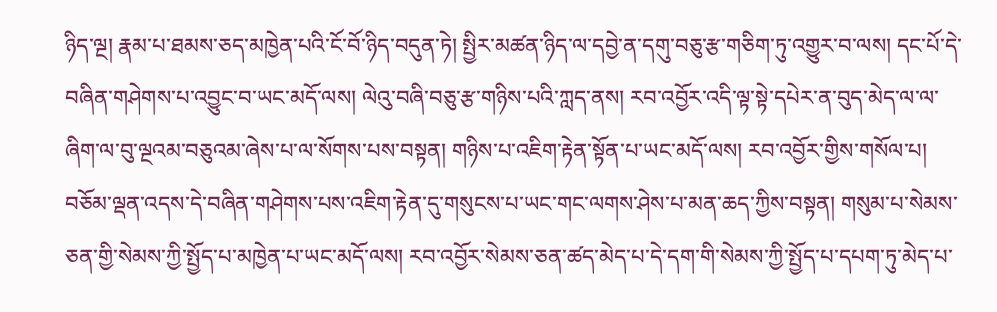ཉིད་ལྔ། རྣམ་པ་ཐམས་ཅད་མཁྱེན་པའི་ངོ་བོ་ཉིད་བདུན་ཏེ། སྤྱིར་མཚན་ཉིད་ལ་དབྱེ་ན་དགུ་བཅུ་རྩ་གཅིག་ཏུ་འགྱུར་བ་ལས། དང་པོ་དེ་བཞིན་གཤེགས་པ་འབྱུང་བ་ཡང་མདོ་ལས། ལེའུ་བཞི་བཅུ་རྩ་གཉིས་པའི་ཀླད་ནས། རབ་འབྱོར་འདི་ལྟ་སྟེ་དཔེར་ན་བུད་མེད་ལ་ལ་ཞིག་ལ་བུ་ལྔའམ་བཅུའམ་ཞེས་པ་ལ་སོགས་པས་བསྟན། གཉིས་པ་འཇིག་རྟེན་སྟོན་པ་ཡང་མདོ་ལས། རབ་འབྱོར་གྱིས་གསོལ་པ། བཅོམ་ལྡན་འདས་དེ་བཞིན་གཤེགས་པས་འཇིག་རྟེན་དུ་གསུངས་པ་ཡང་གང་ལགས་ཤེས་པ་མན་ཆད་ཀྱིས་བསྟན། གསུམ་པ་སེམས་ཅན་གྱི་སེམས་ཀྱི་སྤྱོད་པ་མཁྱེན་པ་ཡང་མདོ་ལས། རབ་འབྱོར་སེམས་ཅན་ཚད་མེད་པ་དེ་དག་གི་སེམས་ཀྱི་སྤྱོད་པ་དཔག་ཏུ་མེད་པ་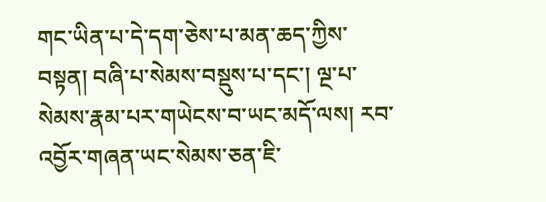གང་ཡིན་པ་དེ་དག་ཅེས་པ་མན་ཆད་ཀྱིས་བསྟན། བཞི་པ་སེམས་བསྡུས་པ་དང་། ལྔ་པ་སེམས་རྣམ་པར་གཡེངས་བ་ཡང་མདོ་ལས། རབ་འབྱོར་གཞན་ཡང་སེམས་ཅན་ཇི་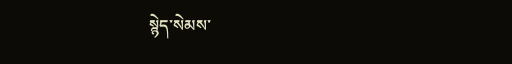སྙེད་སེམས་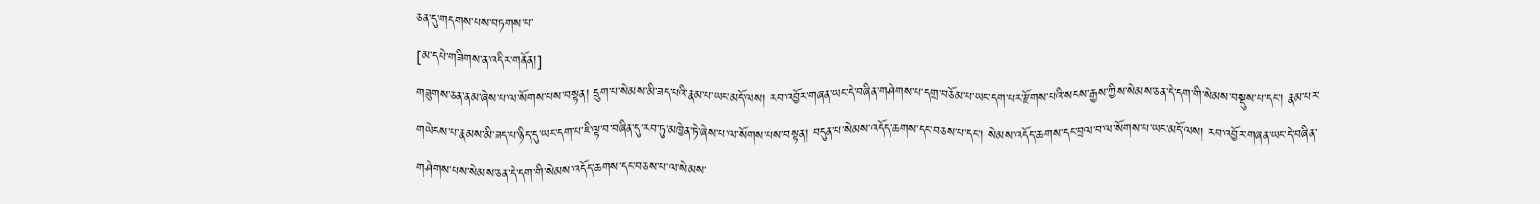ཅན་དུ་གདགས་པས་བཏགས་པ་
[མ་དཔེ་གཟིགས་ན་འདིར་གནོན།]
གཟུགས་ཅན་ནམ་ཞེས་པ་ལ་སོགས་པས་བསྟན། དྲུག་པ་སེམས་མི་ཟད་པའི་རྣམ་པ་ཡང་མདོ་ལས། རབ་འབྱོར་གཞན་ཡང་དེ་བཞིན་གཤེགས་པ་དགྲ་བཅོམ་པ་ཡང་དག་པར་རྫོགས་པའི་སངས་རྒྱས་ཀྱིས་སེམས་ཅན་དེ་དག་གི་སེམས་བསྡུས་པ་དང་། རྣམ་པར་གཡེངས་པ་རྣམས་མི་ཟད་པ་ཉིད་དུ་ཡང་དག་པ་ཇི་ལྟ་བ་བཞིན་དུ་རབ་ཏུ་མཁྱེན་ཏེ་ཞེས་པ་ལ་སོགས་པས་བསྟན། བདུན་པ་སེམས་འདོད་ཆགས་དང་བཅས་པ་དང་། སེམས་འདོད་ཆགས་དང་བྲལ་བ་ལ་སོགས་པ་ཡང་མདོ་ལས། རབ་འབྱོར་གཞན་ཡང་དེ་བཞིན་གཤེགས་པས་སེམས་ཅན་དེ་དག་གི་སེམས་འདོད་ཆགས་དང་བཅས་པ་ལ་སེམས་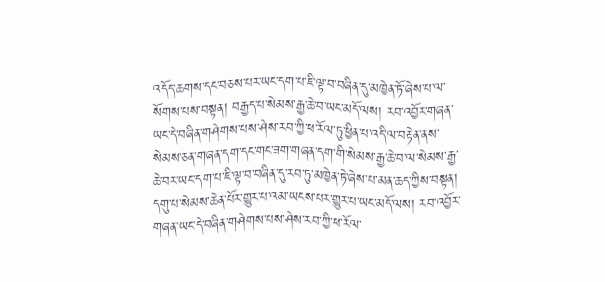འདོད་ཆགས་དང་བཅས་པར་ཡང་དག་པ་ཇི་ལྟ་བ་བཞིན་དུ་མཁྱེན་ཏོ་ཞེས་པ་ལ་སོགས་པས་བསྟན། བརྒྱད་པ་སེམས་རྒྱ་ཆེ་བ་ཡང་མདོ་ལས། རབ་འབྱོར་གཞན་ཡང་དེ་བཞིན་གཤེགས་པས་ཤེས་རབ་ཀྱི་ཕ་རོལ་ཏུ་ཕྱིན་པ་འདི་ལ་བརྟེན་ནས་སེམས་ཅན་གཞན་དག་དང་གང་ཟག་གཞན་དག་གི་སེམས་རྒྱ་ཆེ་བ་ལ་སེམས་རྒྱ་ཆེ་བར་ཡང་དག་པ་ཇི་ལྟ་བ་བཞིན་དུ་རབ་ཏུ་མཁྱེན་ཏེ་ཞེས་པ་མན་ཆད་ཀྱིས་བསྟན། དགུ་པ་སེམས་ཆེན་པོར་གྱུར་པ་འམ་ཡངས་པར་གྱུར་པ་ཡང་མདོ་ལས། རབ་འབྱོར་གཞན་ཡང་དེ་བཞིན་གཤེགས་པས་ཤེས་རབ་ཀྱི་ཕ་རོལ་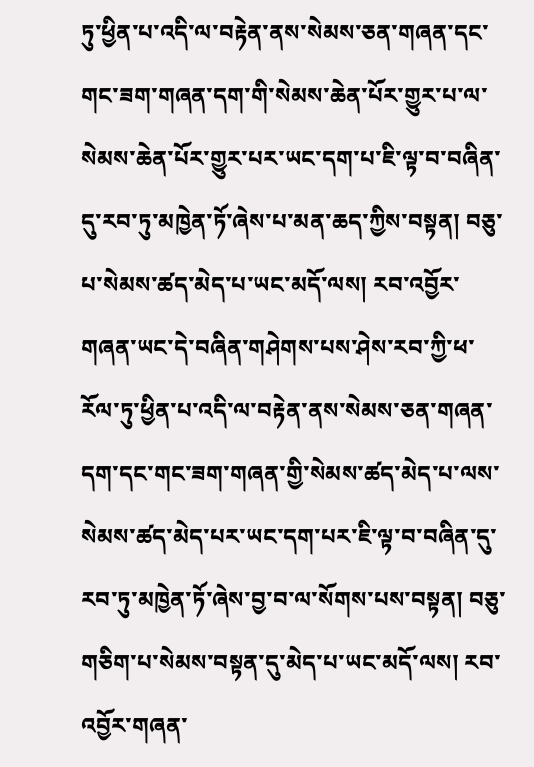ཏུ་ཕྱིན་པ་འདི་ལ་བརྟེན་ནས་སེམས་ཅན་གཞན་དང་གང་ཟག་གཞན་དག་གི་སེམས་ཆེན་པོར་གྱུར་པ་ལ་སེམས་ཆེན་པོར་གྱུར་པར་ཡང་དག་པ་ཇི་ལྟ་བ་བཞིན་དུ་རབ་ཏུ་མཁྱེན་ཏོ་ཞེས་པ་མན་ཆད་ཀྱིས་བསྟན། བཅུ་པ་སེམས་ཚད་མེད་པ་ཡང་མདོ་ལས། རབ་འབྱོར་གཞན་ཡང་དེ་བཞིན་གཤེགས་པས་ཤེས་རབ་ཀྱི་ཕ་རོལ་ཏུ་ཕྱིན་པ་འདི་ལ་བརྟེན་ནས་སེམས་ཅན་གཞན་དག་དང་གང་ཟག་གཞན་གྱི་སེམས་ཚད་མེད་པ་ལས་སེམས་ཚད་མེད་པར་ཡང་དག་པར་ཇི་ལྟ་བ་བཞིན་དུ་རབ་ཏུ་མཁྱེན་ཏོ་ཞེས་བྱ་བ་ལ་སོགས་པས་བསྟན། བཅུ་གཅིག་པ་སེམས་བསྟན་དུ་མེད་པ་ཡང་མདོ་ལས། རབ་འབྱོར་གཞན་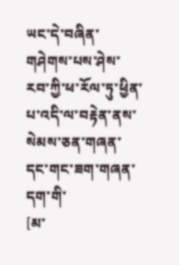ཡང་དེ་བཞིན་གཤེགས་པས་ཤེས་རབ་ཀྱི་ཕ་རོལ་ཏུ་ཕྱིན་པ་འདི་ལ་བརྟེན་ནས་སེམས་ཅན་གཞན་དང་གང་ཟག་གཞན་དག་གི་
[མ་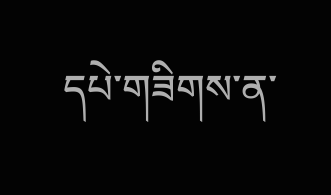དཔེ་གཟིགས་ན་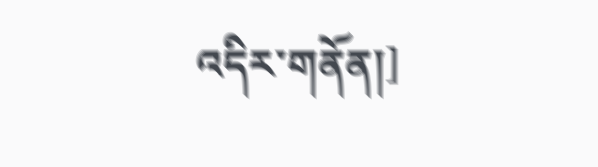འདིར་གནོན།]